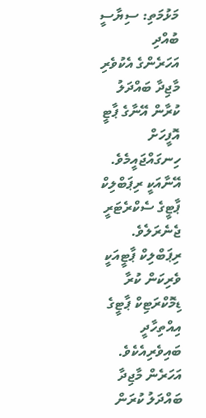މަޅުމަތި: ސިޔާސީ ބުއްދި
އަހަރެންގެ އެކުވެރި މާޖިދާ ބައްދަލު ކުރާން އޭނާގެ ޕާޓީ އޮފީހަށް ހިނގައްޖައީމެވެ.
އޭނާއަކީ ރިޕަބްލިކް ޕާޓީގެ ސެކްރެޓަރީ ޖެނެރަލެވެ.
ރިޕަބްލިކް ޕާޓީއަކީ ވެރިކަން ކުރާ ޑިމޮކްރަޓިކް ޕާޓީގެ އިއްތިހާދީ ބައިވެރިއެކެވެ.
އަހަރެން މާޖިދާ ބައްދަލު ކުރަން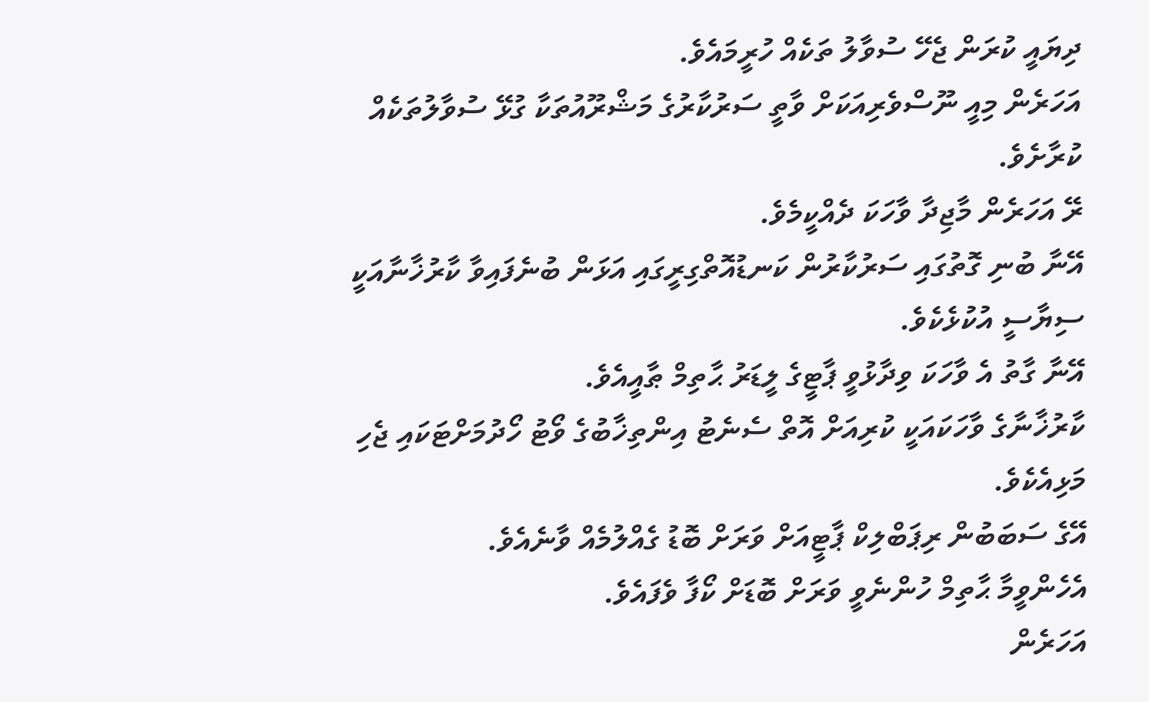ދިޔައީ ކުރަން ޖެހޭ ސުވާލު ތަކެއް ހުރީމައެވެ.
އަހަރެން މިއީ ނޫސްވެރިއަކަށް ވާތީ ސަރުކާރުގެ މަޝްރޫއުތަކާ ގުޅޭ ސުވާލުތަކެއް ކުރާށެވެ.
ރޭ އަހަރެން މާޖިދާ ވާހަކަ ދެއްކީމެވެ.
އޭނާ ބުނި ގޮތުގައި ސަރުކާރުން ކަނޑުއޮތްގިރީގައި އަޅަން ބުނެފައިވާ ކާރުޚާނާއަކީ ސިޔާސީ އުކުޅެކެވެ.
އޭނާ ގާތު އެ ވާހަކަ ވިދާޅުވީ ޕާޓީގެ ލީޑަރު ޙާތިމް ޠާއީއެވެ.
ކާރުޚާނާގެ ވާހަކައަކީ ކުރިއަށް އޮތް ސެނެޓު އިންތިޚާބުގެ ވޯޓު ހޯދުމަށްޓަކައި ޖެހި މަޅިއެކެވެ.
އޭގެ ސަބަބުން ރިޕަބްލިކް ޕާޓީއަށް ވަރަށް ބޮޑު ގެއްލުމެއް ވާނެއެވެ.
އެހެންވީމާ ޙާތިމް ހުންނެވީ ވަރަށް ބޮޑަށް ކޯފާ ވެފައެވެ.
އަހަރެން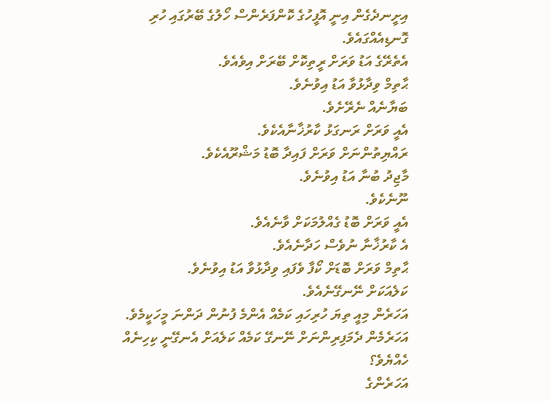އިށީނދެގެން އިނީ އޮފީހުގެ ކޮންފަރެންސް ހޯލުގެ ބޭރުގައި ހުރި ގޮނޑިއެއްގައެވެ.
އެތެރޭގެ އަޑު ވަރަށް ރީތިކޮށް ބޭރަށް އިވެއެވެ.
ޙާތިމް ވިދާޅުވާ އަޑު އިވުނެވެ.
ބަޔާނެއް ނެރޭށެވެ.
އެއީ ވަރަށް ރަނގަޅު ކާރުޚާނާއެކެވެ.
ރައްޔިތުންނަށް ވަރަށް ފައިދާ ބޮޑު މަޝްރޫއެކެވެ.
މާޖިދު ބުނާ އަޑު އިވުނެވެ.
ނޫނެކެވެ.
އެއީ ވަރަށް ބޮޑު ގެއްލުމަކަށް ވާނެއެވެ.
އެ ކާރުޚާނާ ނުވެސް ހަދާނެއެވެ.
ޙާތިމް ވަރަށް ބޮޑަށް ކޯފާ ވެފައި ވިދާޅުވާ އަޑު އިވުނެވެ.
ކަލެއަކަށް ނޭނގޭނެއެވެ.
އަހަރެން މިއީ ތިޔަ ހުރިހައި ކަމެއް އެންމެ ފުނުން ދަންނަ މީހަކީމެވެ.
އަހަރެމެން ދެމަފިރިންނަށް ނޭނގޭ ކަމެއް ކަލެއަށް އެނގޭނީ ކިހިނެއް ހެއްޔެވެ؟
އަހަރެންގެ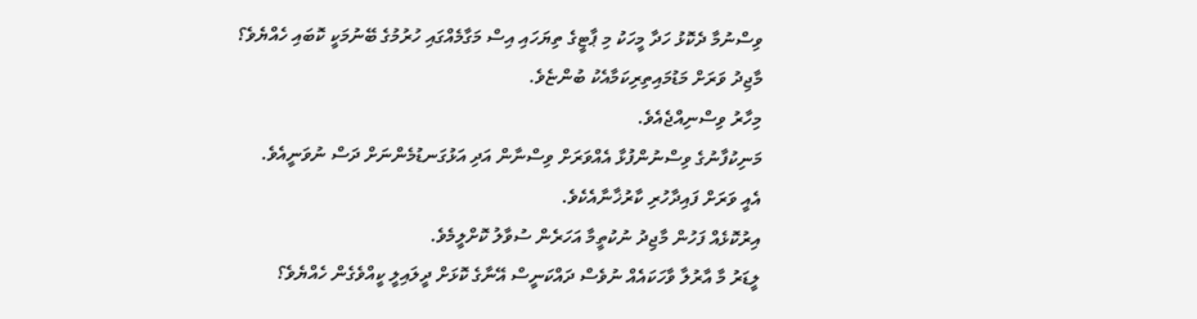ވިސްނުމާ ދެކޮޅު ހަދާ މީހަކު މި ޕާޓީގެ ތިޔަހައި އިސް މަގާމެއްގައި ހުރުމުގެ ބޭނުމަކީ ކޮބައި ހެއްޔެވެ؟
މާޖިދު ވަރަށް މަޑުމައިތިރިކަމާއެކު ބުންޏެވެ.
މިހާރު ވިސްނިއްޖެއެވެ.
މަނިކުފާނުގެ ވިސްނުންފުޅާ އެއްވަރަށް ވިސްނާން އަދި އަޅުގަނޑުމެންނަށް ދަސް ނުވަނީއެވެ.
އެއީ ވަރަށް ފައިދާހުރި ކާރުޚާނާއެކެވެ.
އިރުކޮޅެއް ފަހުން މާޖިދު ނުކުތީމާ އަހަރެން ސުވާލު ކޮށްލީމެވެ.
ލީޑަރު މާ އާރުލާ ވާހަކައެއް ނުވެސް ދައްކަނީސް އޭނާގެ ކޮޅަށް ދީލައިލީ ކީއްވެގެން ހެއްޔެވެ؟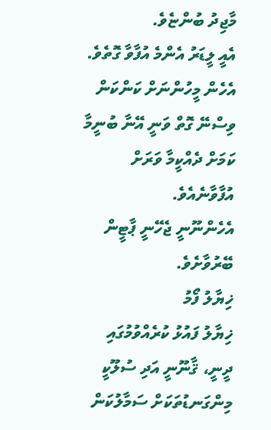މާޖިދު ބުންޏެވެ.
އެއީ ލީޑަރު އެންމެ އުފާވާ ގޮތެވެ.
އެހެން މީހުންނަށް ކަންކަން ވިސްނޭ ގޮތް ވަނީ އޭނާ ބުނީމާ ކަމަށް ދެއްކީމާ ވަރަށް އުފާވާނެއެވެ.
އެހެންނޫނީ ޖެހޭނީ ޕާޓީން ބޭރުވާށެވެ.
ޚިޔާލު ފޯމު
ޚިޔާލު ފައުޅު ކުރެއްވުމުގައި ދީނީ، ޤާނޫނީ އަދި ސުލޫކީ މިންގަނޑުތަކަށް ސަމާލުކަން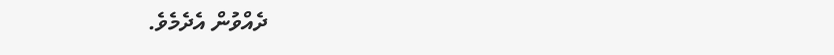ދެއްވުން އެދެމެވެ.